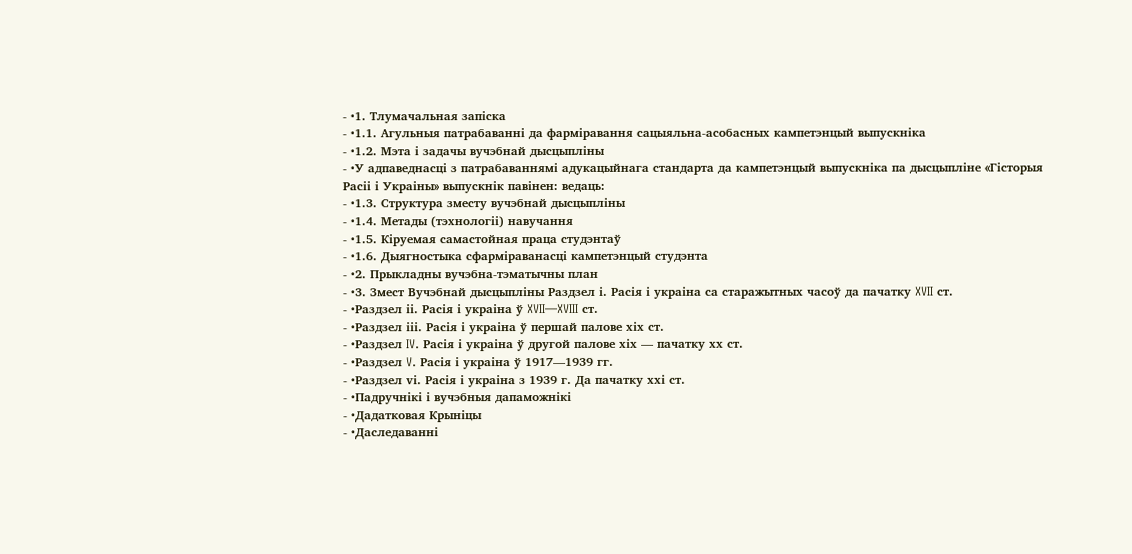- •1. Тлумачальная запіска
- •1.1. Агульныя патрабаванні да фарміравання сацыяльна-асобасных кампетэнцый выпускніка
- •1.2. Мэта і задачы вучэбнай дысцыпліны
- •У адпаведнасці з патрабаваннямі адукацыйнага стандарта да кампетэнцый выпускніка па дысцыпліне «Гісторыя Расіі і Украіны» выпускнік павінен: ведаць:
- •1.3. Структура зместу вучэбнай дысцыпліны
- •1.4. Метады (тэхнологіі) навучання
- •1.5. Кіруемая самастойная праца студэнтаў
- •1.6. Дыягностыка сфарміраванасці кампетэнцый студэнта
- •2. Прыкладны вучэбна-тэматычны план
- •3. Змест Вучэбнай дысцыпліны Раздзел і. Расія і украіна са старажытных часоў да пачатку XVII ст.
- •Раздзел іі. Расія і украіна ў XVII—XVIII ст.
- •Раздзел ііі. Расія і украіна ў першай палове хіх ст.
- •Раздзел IV. Расія і украіна ў другой палове хіх — пачатку хх ст.
- •Раздзел V. Расія і украіна ў 1917—1939 гг.
- •Раздзел vі. Расія і украіна з 1939 г. Да пачатку ххі ст.
- •Падручнікі і вучэбныя дапаможнікі
- •Дадатковая Крыніцы
- •Даследаванні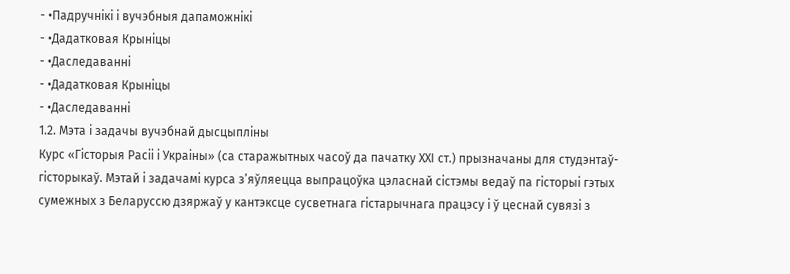- •Падручнікі і вучэбныя дапаможнікі
- •Дадатковая Крыніцы
- •Даследаванні
- •Дадатковая Крыніцы
- •Даследаванні
1.2. Мэта і задачы вучэбнай дысцыпліны
Курс «Гісторыя Расіі і Украіны» (са старажытных часоў да пачатку ХХІ ст.) прызначаны для студэнтаў-гісторыкаў. Мэтай і задачамі курса з’яўляецца выпрацоўка цэласнай сістэмы ведаў па гісторыі гэтых сумежных з Беларуссю дзяржаў у кантэксце сусветнага гістарычнага працэсу і ў цеснай сувязі з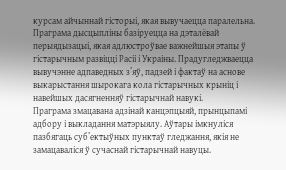курсам айчыннай гісторыі, якая вывучаецца паралельна.
Праграма дысцыпліны базіруецца на дэталёвай перыядызацыі, якая адлюстроўвае важнейшыя этапы ў гістарычным развіцці Расіі і Украіны. Прадугледжваецца вывучэнне адпаведных з’яў, падзей і фактаў на аснове выкарыстання шырокага кола гістарычных крыніц і навейшых дасягненняў гістарычнай навукі.
Праграма змацавана адзінай канцэпцыяй, прынцыпамі адбору і выкладання матэрыялу. Аўтары імкнуліся пазбягаць суб’ектыўных пунктаў гледжання, якія не замацаваліся ў сучаснай гістарычнай навуцы.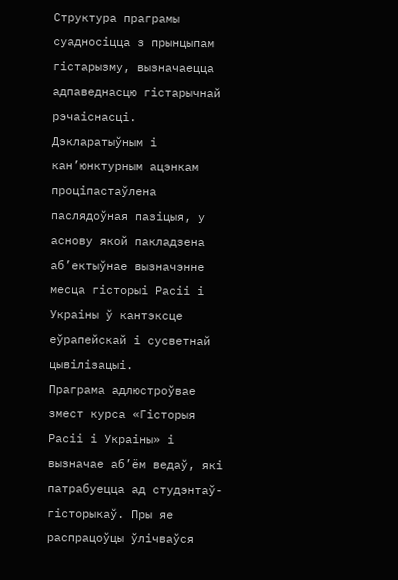Структура праграмы суадносіцца з прынцыпам гістарызму, вызначаецца адпаведнасцю гістарычнай рэчаіснасці. Дэкларатыўным і кан’юнктурным ацэнкам проціпастаўлена паслядоўная пазіцыя, у аснову якой пакладзена аб’ектыўнае вызначэнне месца гісторыі Расіі і Украіны ў кантэксце еўрапейскай і сусветнай цывілізацыі.
Праграма адлюстроўвае змест курса «Гісторыя Расіі і Украіны» і вызначае аб’ём ведаў, які патрабуецца ад студэнтаў-гісторыкаў. Пры яе распрацоўцы ўлічваўся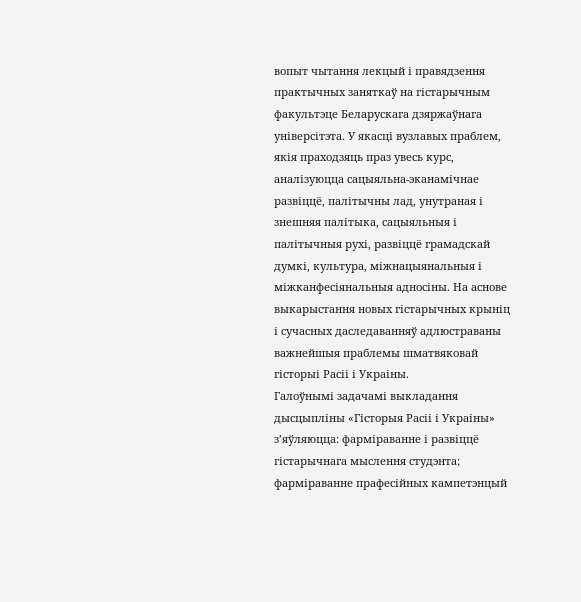вопыт чытання лекцый і правядзення практычных заняткаў на гістарычным факультэце Беларускага дзяржаўнага універсітэта. У якасці вузлавых праблем, якія праходзяць праз увесь курс, аналізуюцца сацыяльна-эканамічнае развіццё, палітычны лад, унутраная і знешняя палітыка, сацыяльныя і палітычныя рухі, развіццё грамадскай думкі, культура, міжнацыянальныя і міжканфесіянальныя адносіны. На аснове выкарыстання новых гістарычных крыніц і сучасных даследаванняў адлюстраваны важнейшыя праблемы шматвяковай гісторыі Расіі і Украіны.
Галоўнымі задачамі выкладання дысцыпліны «Гісторыя Расіі і Украіны» з’яўляюцца: фарміраванне і развіццё гістарычнага мыслення студэнта; фарміраванне прафесійных кампетэнцый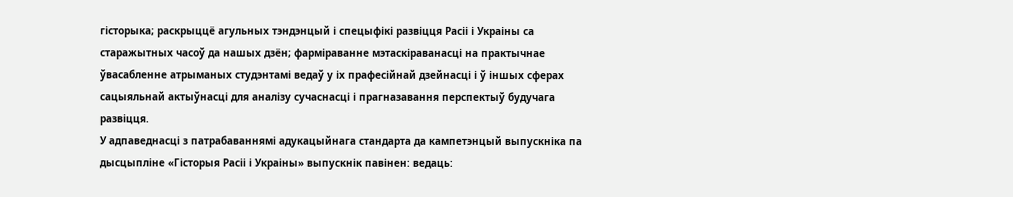гісторыка; раскрыццё агульных тэндэнцый і спецыфікі развіцця Расіі і Украіны са старажытных часоў да нашых дзён; фарміраванне мэтаскіраванасці на практычнае ўвасабленне атрыманых студэнтамі ведаў у іх прафесійнай дзейнасці і ў іншых сферах сацыяльнай актыўнасці для аналізу сучаснасці і прагназавання перспектыў будучага развіцця.
У адпаведнасці з патрабаваннямі адукацыйнага стандарта да кампетэнцый выпускніка па дысцыпліне «Гісторыя Расіі і Украіны» выпускнік павінен: ведаць: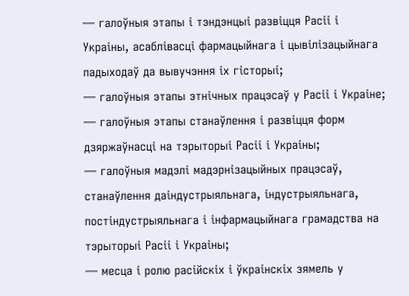— галоўныя этапы і тэндэнцыі развіцця Расіі і Украіны, асаблівасці фармацыйнага і цывілізацыйнага падыходаў да вывучэння іх гісторыі;
— галоўныя этапы этнічных працэсаў у Расіі і Украіне;
— галоўныя этапы станаўлення і развіцця форм дзяржаўнасці на тэрыторыі Расіі і Украіны;
— галоўныя мадэлі мадэрнізацыйных працэсаў, станаўлення даіндустрыяльнага, індустрыяльнага, постіндустрыяльнага і інфармацыйнага грамадства на тэрыторыі Расіі і Украіны;
— месца і ролю расійскіх і ўкраінскіх зямель у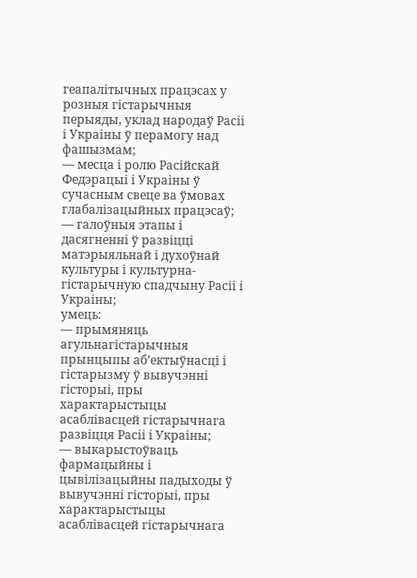геапалітычных працэсах у розныя гістарычныя перыяды, уклад народаў Расіі і Украіны ў перамогу над фашызмам;
— месца і ролю Расійскай Федэрацыі і Украіны ў сучасным свеце ва ўмовах глабалізацыйных працэсаў;
— галоўныя этапы і дасягненні ў развіцці матэрыяльнай і духоўнай культуры і культурна-гістарычную спадчыну Расіі і Украіны;
умець:
— прымяняць агульнагістарычныя прынцыпы аб’ектыўнасці і гістарызму ў вывучэнні гісторыі, пры характарыстыцы асаблівасцей гістарычнага развіцця Расіі і Украіны;
— выкарыстоўваць фармацыйны і цывілізацыйны падыходы ў вывучэнні гісторыі, пры характарыстыцы асаблівасцей гістарычнага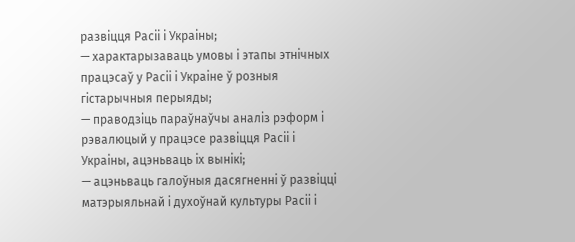развіцця Расіі і Украіны;
— характарызаваць умовы і этапы этнічных працэсаў у Расіі і Украіне ў розныя гістарычныя перыяды;
— праводзіць параўнаўчы аналіз рэформ і рэвалюцый у працэсе развіцця Расіі і Украіны, ацэньваць іх вынікі;
— ацэньваць галоўныя дасягненні ў развіцці матэрыяльнай і духоўнай культуры Расіі і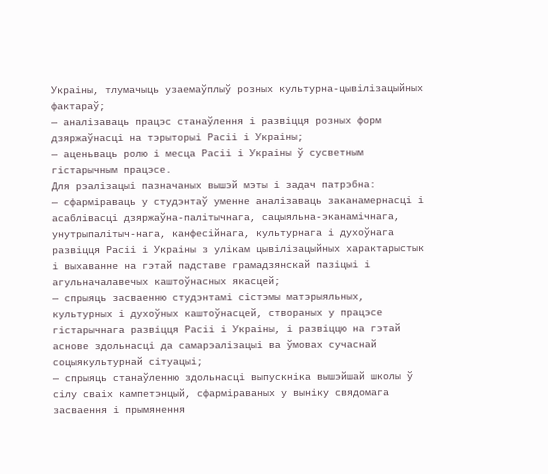Украіны, тлумачыць узаемаўплыў розных культурна-цывілізацыйных фактараў;
— аналізаваць працэс станаўлення і развіцця розных форм дзяржаўнасці на тэрыторыі Расіі і Украіны;
— аценьваць ролю і месца Расіі і Украіны ў сусветным гістарычным працэсе.
Для рэалізацыі пазначаных вышэй мэты і задач патрэбна:
— сфарміраваць у студэнтаў уменне аналізаваць заканамернасці і асаблівасці дзяржаўна-палітычнага, сацыяльна-эканамічнага, унутрыпалітыч-нага, канфесійнага, культурнага і духоўнага развіцця Расіі і Украіны з улікам цывілізацыйных характарыстык і выхаванне на гэтай падставе грамадзянскай пазіцыі і агульначалавечых каштоўнасных якасцей;
— спрыяць засваенню студэнтамі сістэмы матэрыяльных, культурных і духоўных каштоўнасцей, створаных у працэсе гістарычнага развіцця Расіі і Украіны, і развіццю на гэтай аснове здольнасці да самарэалізацыі ва ўмовах сучаснай соцыякультурнай сітуацыі;
— спрыяць станаўленню здольнасці выпускніка вышэйшай школы ў сілу сваіх кампетэнцый, сфарміраваных у выніку свядомага засваення і прымянення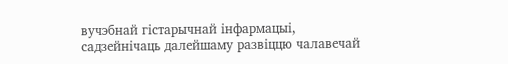вучэбнай гістарычнай інфармацыі, садзейнічаць далейшаму развіццю чалавечай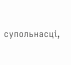супольнасці,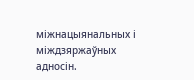міжнацыянальных і міждзяржаўных адносін.